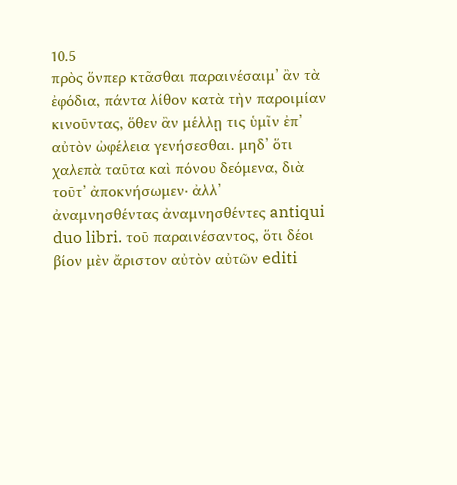10.5
πρὸς ὅνπερ κτᾶσθαι παραινέσαιμ’ ἂν τὰ ἐφόδια, πάντα λίθον κατὰ τὴν παροιμίαν κινοῦντας, ὅθεν ἂν μέλλῃ τις ὑμῖν ἐπ’ αὐτὸν ὠφέλεια γενήσεσθαι. μηδ’ ὅτι χαλεπὰ ταῦτα καὶ πόνου δεόμενα, διὰ τοῦτ’ ἀποκνήσωμεν· ἀλλ’ ἀναμνησθέντας ἀναμνησθέντες antiqui duo libri. τοῦ παραινέσαντος, ὅτι δέοι βίον μὲν ἄριστον αὐτὸν αὐτῶν editi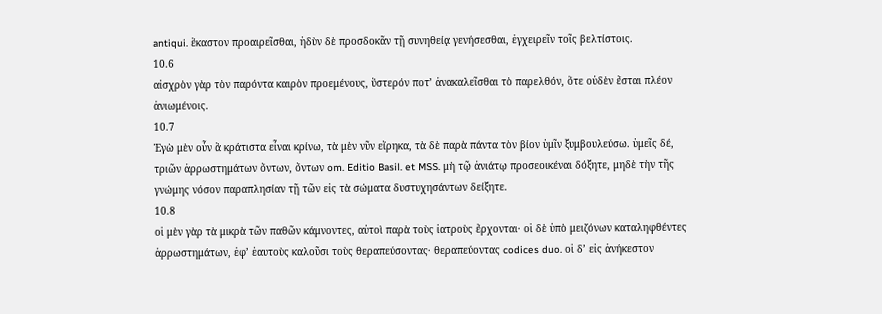antiqui. ἕκαστον προαιρεῖσθαι, ἡδὺν δὲ προσδοκᾶν τῇ συνηθείᾳ γενήσεσθαι, ἐγχειρεῖν τοῖς βελτίστοις.
10.6
αἰσχρὸν γὰρ τὸν παρόντα καιρὸν προεμένους, ὕστερόν ποτ’ ἀνακαλεῖσθαι τὸ παρελθόν, ὅτε οὐδὲν ἔσται πλέον ἀνιωμένοις.
10.7
Ἐγὼ μὲν οὖν ἃ κράτιστα εἶναι κρίνω, τὰ μὲν νῦν εἴρηκα, τὰ δὲ παρὰ πάντα τὸν βίον ὑμῖν ξυμβουλεύσω. ὑμεῖς δέ, τριῶν ἀρρωστημάτων ὄντων, ὄντων om. Editio Basil. et MSS. μὴ τῷ ἀνιάτῳ προσεοικέναι δόξητε, μηδὲ τὴν τῆς γνώμης νόσον παραπλησίαν τῇ τῶν εἰς τὰ σώματα δυστυχησάντων δείξητε.
10.8
οἱ μὲν γὰρ τὰ μικρὰ τῶν παθῶν κάμνοντες, αὐτοὶ παρὰ τοὺς ἰατροὺς ἔρχονται· οἱ δὲ ὑπὸ μειζόνων καταληφθέντες ἀρρωστημάτων, ἐφ’ ἑαυτοὺς καλοῦσι τοὺς θεραπεύσοντας· θεραπεύοντας codices duo. οἱ δ’ εἰς ἀνήκεστον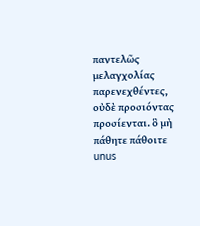παντελῶς μελαγχολίας παρενεχθέντες, οὐδὲ προσιόντας προσίενται. ὃ μὴ πάθητε πάθοιτε unus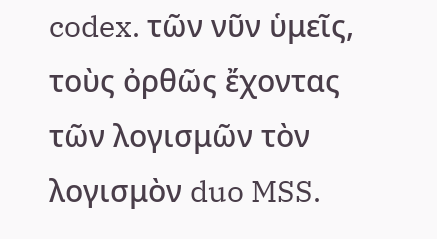codex. τῶν νῦν ὑμεῖς, τοὺς ὀρθῶς ἔχοντας τῶν λογισμῶν τὸν λογισμὸν duo MSS.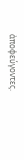ἀποφεύγοντες.